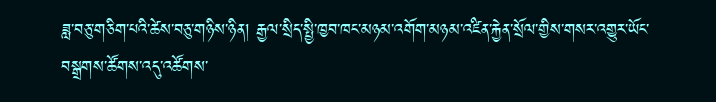ཟླ་བཅུ་གཅིག་པའི་ཚེས་བཅུ་གཉིས་ཉིན། རྒྱལ་སྲིད་སྤྱི་ཁྱབ་ཁང་མཉམ་འགོག་མཉམ་འཛིན་རྐྱེན་སྲོལ་གྱིས་གསར་འགྱུར་ཡོང་བསྒྲགས་ཚོགས་འདུ་འཚོགས་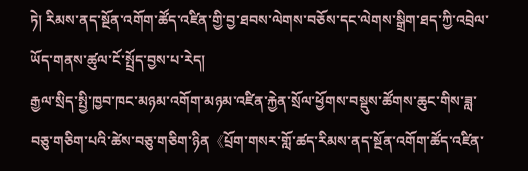ཏེ། རིམས་ནད་སྔོན་འགོག་ཚོད་འཛིན་གྱི་བྱ་ཐབས་ལེགས་བཅོས་དང་ལེགས་སྒྲིག་ཐད་ཀྱི་འབྲེལ་ཡོད་གནས་ཚུལ་ངོ་སྤྲོད་བྱས་པ་རེད།
རྒྱལ་སྲིད་སྤྱི་ཁྱབ་ཁང་མཉམ་འགོག་མཉམ་འཛིན་རྐྱེན་སྲོལ་ཕྱོགས་བསྡུས་ཚོགས་ཆུང་གིས་ཟླ་བཅུ་གཅིག་པའི་ཚེས་བཅུ་གཅིག་ཉིན《པྲོག་གསར་གློ་ཚད་རིམས་ནད་སྔོན་འགོག་ཚོད་འཛིན་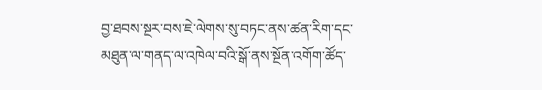བྱ་ཐབས་སྔར་བས་ཇེ་ལེགས་སུ་བཏང་ནས་ཚན་རིག་དང་མཐུན་ལ་གནད་ལ་འཁེལ་བའི་སྒོ་ནས་སྔོན་འགོག་ཚོད་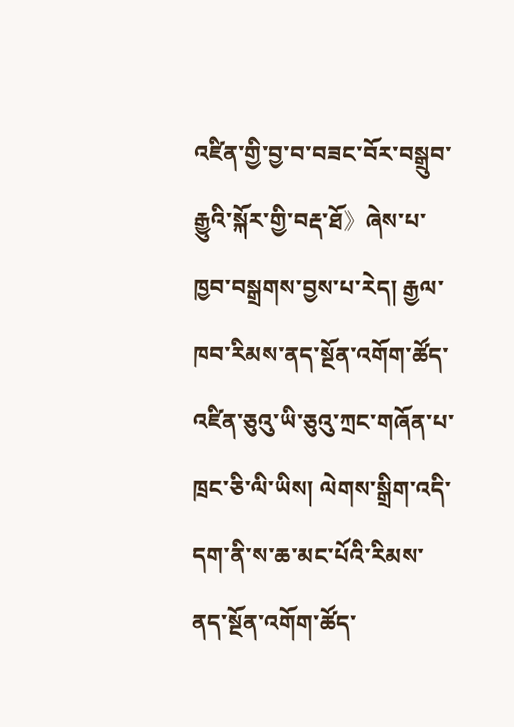འཛིན་གྱི་བྱ་བ་བཟང་བོར་བསྒྲུབ་རྒྱུའི་སྐོར་གྱི་བརྡ་ཐོ》ཞེས་པ་ཁྱབ་བསྒྲགས་བྱས་པ་རེད། རྒྱལ་ཁབ་རིམས་ནད་སྔོན་འགོག་ཚོད་འཛིན་ཅུའུ་ཡི་ཅུའུ་ཀྲང་གཞོན་པ་ཁྲང་ཅི་ལི་ཡིས། ལེགས་སྒྲིག་འདི་དག་ནི་ས་ཆ་མང་པོའི་རིམས་ནད་སྔོན་འགོག་ཚོད་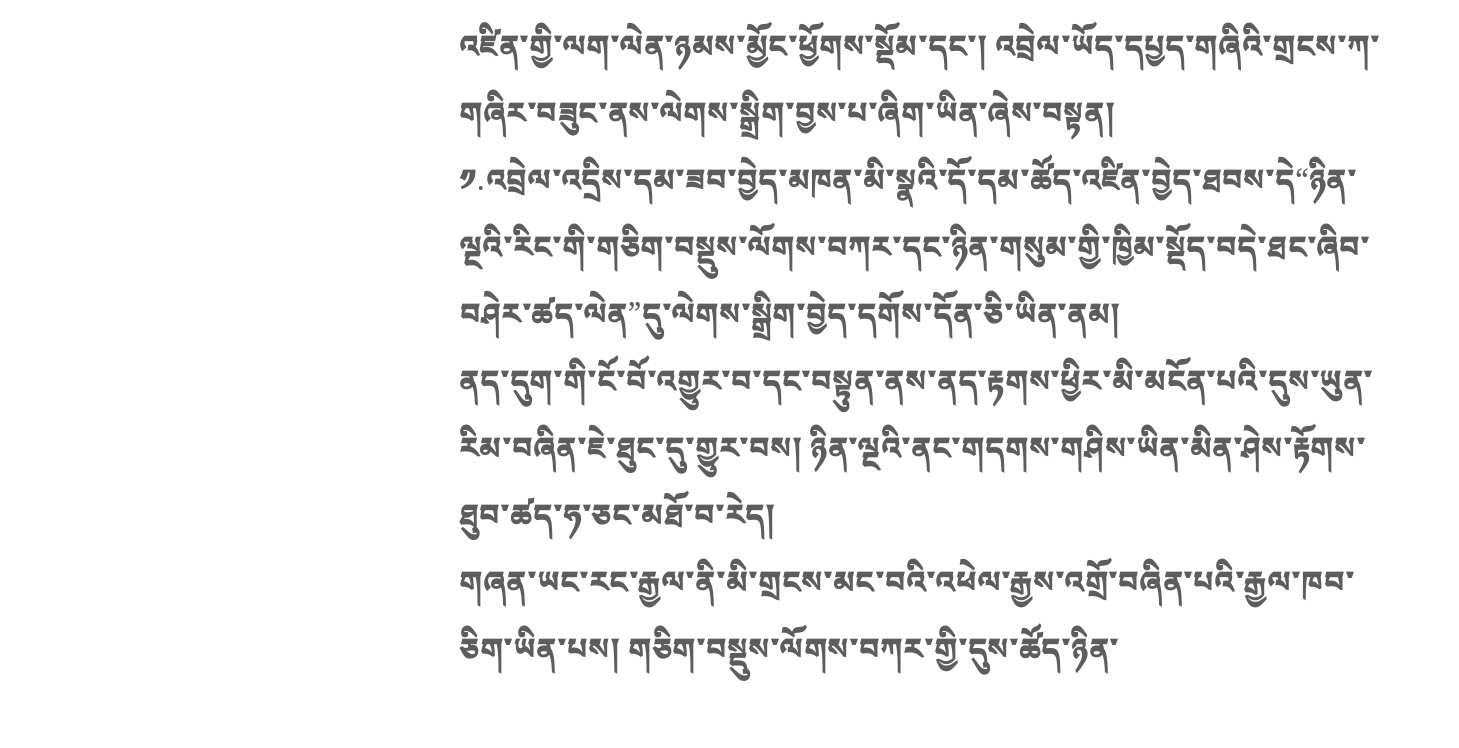འཛིན་གྱི་ལག་ལེན་ཉམས་མྱོང་ཕྱོགས་སྡོམ་དང་། འབྲེལ་ཡོད་དཔྱད་གཞིའི་གྲངས་ཀ་གཞིར་བཟུང་ནས་ལེགས་སྒྲིག་བྱས་པ་ཞིག་ཡིན་ཞེས་བསྟན།
༡.འབྲེལ་འདྲིས་དམ་ཟབ་བྱེད་མཁན་མི་སྣའི་དོ་དམ་ཚོད་འཛིན་བྱེད་ཐབས་དེ“ཉིན་ལྔའི་རིང་གི་གཅིག་བསྡུས་ལོགས་བཀར་དང་ཉིན་གསུམ་གྱི་ཁྱིམ་སྡོད་བདེ་ཐང་ཞིབ་བཤེར་ཚད་ལེན”དུ་ལེགས་སྒྲིག་བྱེད་དགོས་དོན་ཅི་ཡིན་ནམ།
ནད་དུག་གི་ངོ་བོ་འགྱུར་བ་དང་བསྟུན་ནས་ནད་རྟགས་ཕྱིར་མི་མངོན་པའི་དུས་ཡུན་རིམ་བཞིན་ཇེ་ཐུང་དུ་གྱུར་བས། ཉིན་ལྔའི་ནང་གདགས་གཤིས་ཡིན་མིན་ཤེས་རྟོགས་ཐུབ་ཚད་ཧ་ཅང་མཐོ་བ་རེད།
གཞན་ཡང་རང་རྒྱལ་ནི་མི་གྲངས་མང་བའི་འཕེལ་རྒྱས་འགྲོ་བཞིན་པའི་རྒྱལ་ཁབ་ཅིག་ཡིན་པས། གཅིག་བསྡུས་ལོགས་བཀར་གྱི་དུས་ཚོད་ཉིན་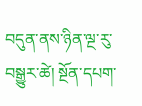བདུན་ནས་ཉིན་ལྔ་རུ་བསྒྱུར་ཚེ། སྔོན་དཔག་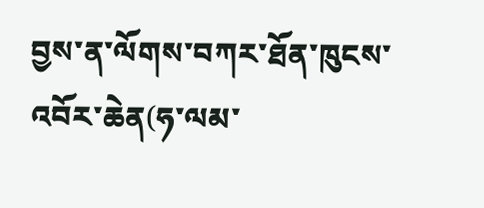བྱས་ན་ལོགས་བཀར་ཐོན་ཁུངས་འབོར་ཆེན(ཧ་ལམ་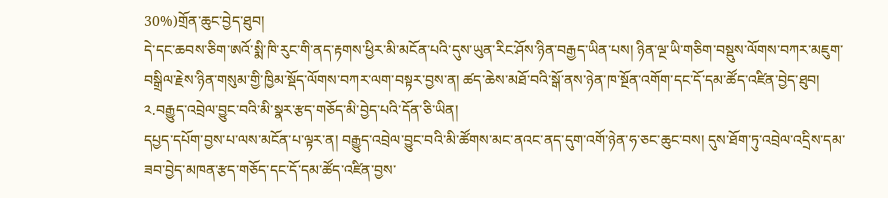30%)གྲོན་ཆུང་བྱེད་ཐུབ།
དེ་དང་ཆབས་ཅིག་ཨའོ་སྨི་ཁི་རུང་གི་ནད་རྟགས་ཕྱིར་མི་མངོན་པའི་དུས་ཡུན་རིང་ཤོས་ཉིན་བརྒྱད་ཡིན་པས། ཉིན་ལྔ་ཡི་གཅིག་བསྡུས་ལོགས་བཀར་མཇུག་བསྒྲིལ་རྗེས་ཉིན་གསུམ་གྱི་ཁྱིམ་སྡོད་ལོགས་བཀར་ལག་བསྟར་བྱས་ན། ཚད་ཆེས་མཐོ་བའི་སྒོ་ནས་ཉེན་ཁ་སྔོན་འགོག་དང་དོ་དམ་ཚོད་འཛིན་བྱེད་ཐུབ།
༢.བརྒྱུད་འབྲེལ་བྱུང་བའི་མི་སྣར་རྩད་གཅོད་མི་བྱེད་པའི་དོན་ཅི་ཡིན།
དཔྱད་དཔོག་བྱས་པ་ལས་མངོན་པ་ལྟར་ན། བརྒྱུད་འབྲེལ་བྱུང་བའི་མི་ཚོགས་མང་ནའང་ནད་དུག་འགོ་ཉེན་ཧ་ཅང་ཆུང་བས། དུས་ཐོག་ཏུ་འབྲེལ་འདྲིས་དམ་ཟབ་བྱེད་མཁན་རྩད་གཅོད་དང་དོ་དམ་ཚོད་འཛིན་བྱས་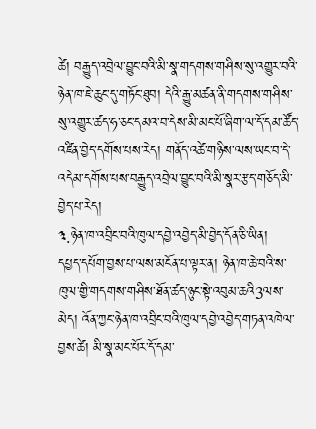ཚེ། བརྒྱུད་འབྲེལ་བྱུང་བའི་མི་སྣ་གདགས་གཤིས་སུ་འགྱུར་བའི་ཉེན་ཁ་ཇེ་ཆུང་དུ་གཏོང་ཐུབ། དེའི་རྒྱུ་མཚན་ནི་གདགས་གཤིས་སུ་འགྱུར་ཚད་ཧ་ཅང་དམའ་བ་དེས་མི་མང་པོ་ཞིག་ལ་དོ་དམ་ཚོད་འཛིན་བྱེད་དགོས་པས་རེད། གནོད་འཚེ་གཉིས་ལས་ཡང་བ་དེ་འདེམ་དགོས་པས་བརྒྱུད་འབྲེལ་བྱུང་བའི་མི་སྣར་རྩད་གཅོད་མི་བྱེད་པ་རེད།
༣.ཉེན་ཁ་འབྲིང་བའི་ཁུལ་དབྱེ་འབྱེད་མི་བྱེད་དོན་ཅི་ཡིན།
དཔྱད་དཔོག་བྱས་པ་ལས་མངོན་པ་ལྟར་ན། ཉེན་ཁ་ཆེ་བའི་ས་ཁུལ་གྱི་གདགས་གཤིས་ཐོན་ཚད་ཉུང་སྟེ་འབུམ་ཆའི3ལས་མེད། འོན་ཀྱང་ཉེན་ཁ་འབྲིང་བའི་ཁུལ་དབྱེ་འབྱེད་གཏན་འཁེལ་བྱས་ཚེ། མི་སྣ་མང་པོར་དོ་དམ་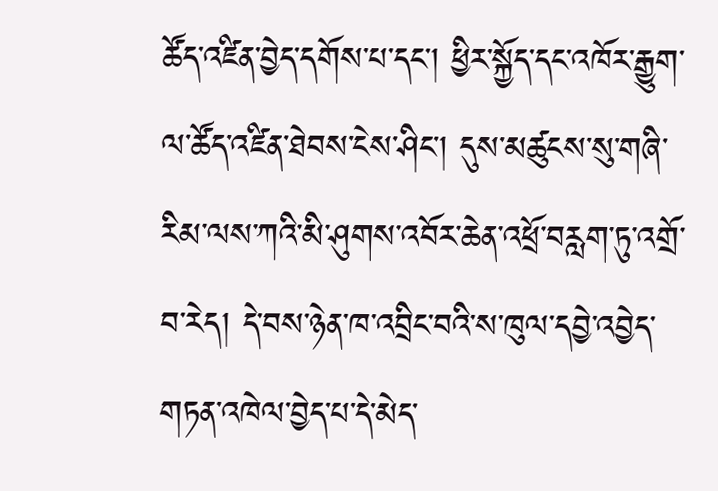ཚོད་འཛིན་བྱེད་དགོས་པ་དང་། ཕྱིར་སྐྱོད་དང་འཁོར་རྒྱུག་ལ་ཚོད་འཛིན་ཐེབས་ངེས་ཤིང་། དུས་མཚུངས་སུ་གཞི་རིམ་ལས་ཀའི་མི་ཤུགས་འབོར་ཆེན་འཕྲོ་བརླག་ཏུ་འགྲོ་བ་རེད། དེ་བས་ཉེན་ཁ་འབྲིང་བའི་ས་ཁུལ་དབྱེ་འབྱེད་གཏན་འཁེལ་བྱེད་པ་དེ་མེད་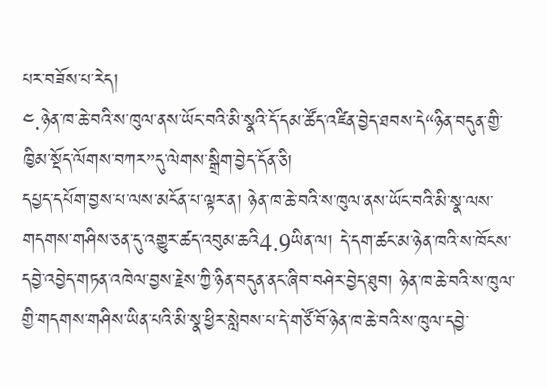པར་བཟོས་པ་རེད།
༤.ཉེན་ཁ་ཆེ་བའི་ས་ཁུལ་ནས་ཡོང་བའི་མི་སྣའི་དོ་དམ་ཚོད་འཛིན་བྱེད་ཐབས་དེ“ཉིན་བདུན་གྱི་ཁྱིམ་སྡོད་ལོགས་བཀར”དུ་ལེགས་སྒྲིག་བྱེད་དོན་ཅི།
དཔྱད་དཔོག་བྱས་པ་ལས་མངོན་པ་ལྟར་ན། ཉེན་ཁ་ཆེ་བའི་ས་ཁུལ་ནས་ཡོང་བའི་མི་སྣ་ལས་གདགས་གཤིས་ཅན་དུ་འགྱུར་ཚད་འབུམ་ཆའི4.9ཡིན་ལ། དེ་དག་ཚང་མ་ཉེན་ཁའི་ས་ཁོངས་དབྱེ་འབྱེད་གཏན་འཁེལ་བྱས་རྗེས་ཀྱི་ཉིན་བདུན་ནང་ཞིབ་བཤེར་བྱེད་ཐུབ། ཉེན་ཁ་ཆེ་བའི་ས་ཁུལ་གྱི་གདགས་གཤིས་ཡིན་པའི་མི་སྣ་ཕྱིར་སླེབས་པ་དེ་གཙོ་བོ་ཉེན་ཁ་ཆེ་བའི་ས་ཁུལ་དབྱེ་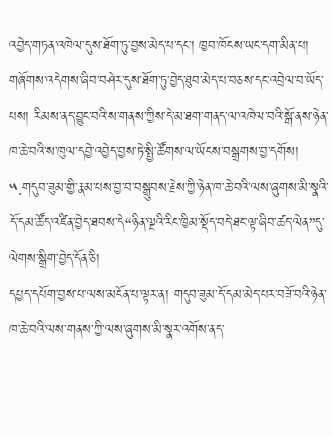འབྱེད་གཏན་འཁེལ་དུས་ཐོག་ཏུ་བྱས་མེད་པ་དང་། ཁྱབ་ཁོངས་ཡང་དག་མིན་པ། གཞོགས་འདེགས་ཞིབ་བཤེར་དུས་ཐོག་ཏུ་བྱེད་ཐུབ་མེད་པ་བཅས་དང་འབྲེལ་བ་ཡོད་པས། རིམས་ནད་བྱུང་བའི་ས་གནས་ཀྱིས་དེ་མ་ཐག་གནད་ལ་འཁེལ་བའི་སྒོ་ནས་ཉེན་ཁ་ཆེ་བའི་ས་ཁུལ་དབྱེ་འབྱེད་བྱས་ཏེ་སྤྱི་ཚོགས་ལ་ཡོངས་བསྒྲགས་བྱ་དགོས།
༥.གདུབ་ཟུམ་གྱི་རྣམ་པས་བྱ་བ་བསྒྲུབས་རྗེས་ཀྱི་ཉེན་ཁ་ཆེ་བའི་ལས་ཞུགས་མི་སྣའི་དོ་དམ་ཚོད་འཛིན་བྱེད་ཐབས་དེ“ཉིན་ལྔའི་རིང་ཁྱིམ་སྡོད་བདེ་ཐང་ལྟ་ཞིབ་ཚད་ལེན”དུ་ལེགས་སྒྲིག་བྱེད་དོན་ཅི།
དཔྱད་དཔོག་བྱས་པ་ལས་མངོན་པ་ལྟར་ན། གདུབ་ཟུམ་དོ་དམ་མེད་པར་བཟོ་བའི་ཉེན་ཁ་ཆེ་བའི་ལས་གནས་ཀྱི་ལས་ཞུགས་མི་སྣར་འགོས་ནད་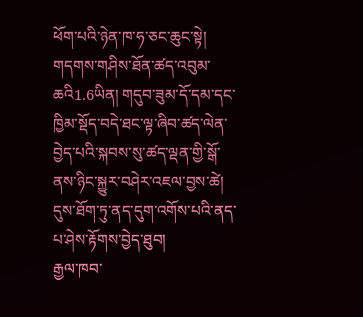ཕོག་པའི་ཉེན་ཁ་ཧ་ཅང་ཆུང་སྟེ། གདགས་གཤིས་ཐོན་ཚད་འབུམ་ཆའི1.6ཡིན། གདུབ་ཟུམ་དོ་དམ་དང་ཁྱིམ་སྡོད་བདེ་ཐང་ལྟ་ཞིབ་ཚད་ལེན་བྱེད་པའི་སྐབས་སུ་ཚད་ལྡན་གྱི་སྒོ་ནས་ཉིང་སྐྱུར་བཤེར་འཇལ་བྱས་ཚེ། དུས་ཐོག་ཏུ་ནད་དུག་འགོས་པའི་ནད་པ་ཤེས་རྟོགས་བྱེད་ཐུབ།
རྒྱལ་ཁབ་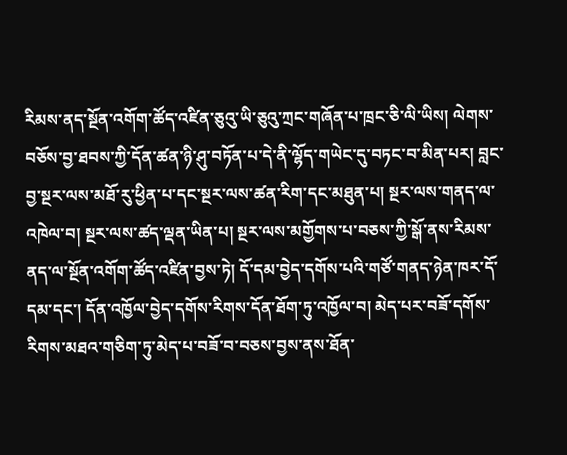རིམས་ནད་སྔོན་འགོག་ཚོད་འཛིན་ཅུའུ་ཡི་ཅུའུ་ཀྲང་གཞོན་པ་ཁྲང་ཅི་ལི་ཡིས། ལེགས་བཅོས་བྱ་ཐབས་ཀྱི་དོན་ཚན་ཉི་ཤུ་བཏོན་པ་དེ་ནི་ལྷོད་གཡེང་དུ་བཏང་བ་མིན་པར། བླང་བྱ་སྔར་ལས་མཐོ་རུ་ཕྱིན་པ་དང་སྔར་ལས་ཚན་རིག་དང་མཐུན་པ། སྔར་ལས་གནད་ལ་འཁེལ་བ། སྔར་ལས་ཚད་ལྡན་ཡིན་པ། སྔར་ལས་མགྱོགས་པ་བཅས་ཀྱི་སྒོ་ནས་རིམས་ནད་ལ་སྔོན་འགོག་ཚོད་འཛིན་བྱས་ཏེ། དོ་དམ་བྱེད་དགོས་པའི་གཙོ་གནད་ཉེན་ཁར་དོ་དམ་དང་། དོན་འཁྱོལ་བྱེད་དགོས་རིགས་དོན་ཐོག་ཏུ་འཁྱོལ་བ། མེད་པར་བཟོ་དགོས་རིགས་མཐའ་གཅིག་ཏུ་མེད་པ་བཟོ་བ་བཅས་བྱས་ནས་ཐོན་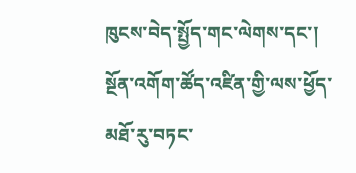ཁུངས་བེད་སྤྱོད་གང་ལེགས་དང་། སྔོན་འགོག་ཚོད་འཛིན་གྱི་ལས་ཕྱོད་མཐོ་རུ་བཏང་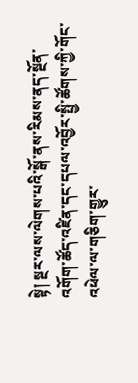སྟེ། སྔར་ལས་ལེགས་པའི་སྒོ་ནས་རིམས་ནད་སྔོན་འགོག་ཚོད་འཛིན་དང་དཔལ་འབྱོར་སྤྱི་ཚོགས་ཀྱི་གོང་འཕེལ་ལ་གཅིག་གྱུར་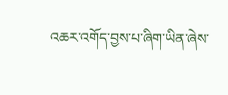འཆར་འགོད་བྱས་པ་ཞིག་ཡིན་ཞེས་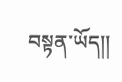བསྟན་ཡོད།།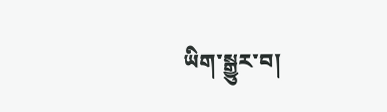ཡིག་སྒྱུར་བ།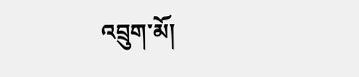འབྲུག་མོ།